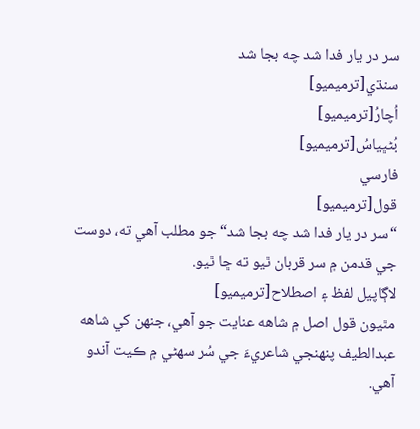سر در يار فدا شد چه بجا شد
سنڌي[ترميميو]
اُچارُ[ترميميو]
بُڻڀياسُ[ترميميو]
فارسي
قول[ترميميو]
“سر در يار فدا شد چه بجا شد“ جو مطلب آهي ته، دوست جي قدمن ۾ سر قربان ٿيو ته ڇا ٿيو.
لاڳاپيل لفظ ۽ اصطلاح[ترميميو]
مٿيون قول اصل ۾ شاهه عنايت جو آهي، جنهن کي شاهه عبدالطيف پنهنجي شاعريءَ جي سُر سهڻي ۾ ڪيت آندو آهي.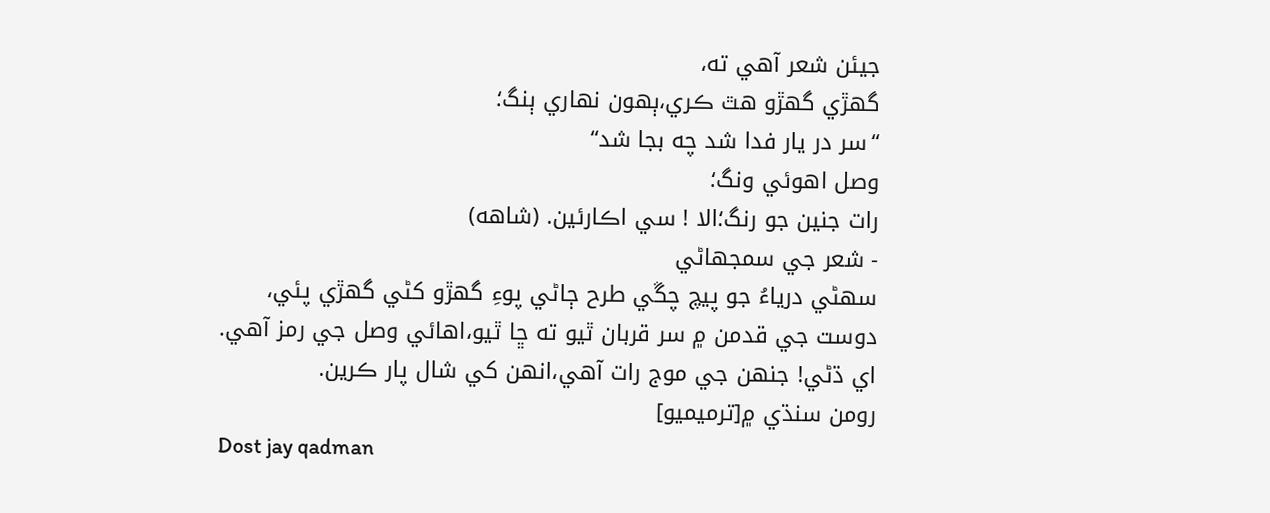جيئن شعر آهي ته،
گهڙي گهڙو هٿ ڪري،ٻھون نهاري ٻنگ؛
“سر در يار فدا شد چه بجا شد“
وصل اهوئي ونگ؛
رات جنين جو رنگ؛الا ! سي اڪارئين. (شاهه)
- شعر جي سمجهاڻي
سهڻي درياءُ جو پيچ چڱي طرح ڄاڻي پوءِ گهڙو کڻي گهڙي پئي،
دوست جي قدمن ۾ سر قربان ٿيو ته ڇا ٿيو،اهائي وصل جي رمز آھي.
اي ڌڻي! جنهن جي موج رات آھي،انهن کي شال پار ڪرين.
رومن سنڌي ۾[ترميميو]
Dost jay qadman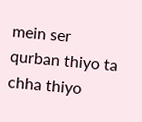mein ser qurban thiyo ta chha thiyo